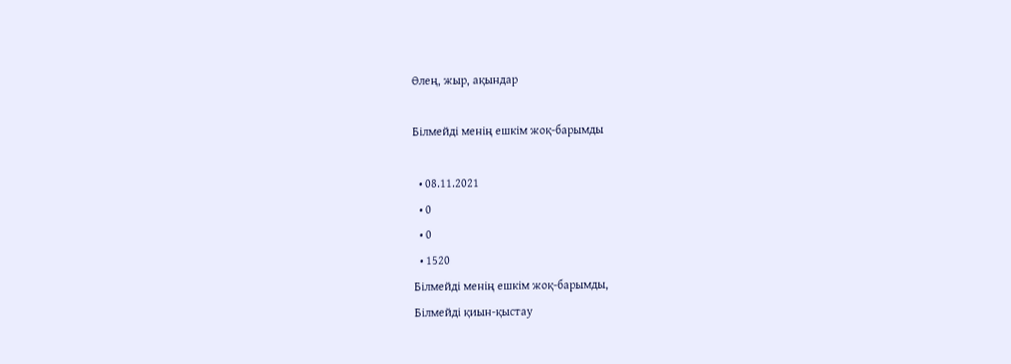Өлең, жыр, ақындар

Білмейді менің ешкім жоқ-барымды

  • 08.11.2021
  • 0
  • 0
  • 1520
Білмейді менің ешкім жоқ-барымды,
Білмейді қиын-қыстау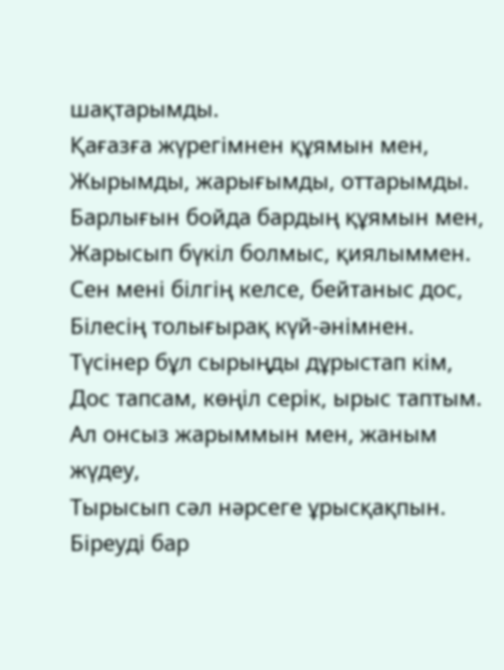шақтарымды.
Қағазға жүрегімнен құямын мен,
Жырымды, жарығымды, оттарымды.
Барлығын бойда бардың құямын мен,
Жарысып бүкіл болмыс, қиялыммен.
Сен мені білгің келсе, бейтаныс дос,
Білесің толығырақ күй-әнімнен.
Түсінер бұл сырыңды дұрыстап кім,
Дос тапсам, көңіл серік, ырыс таптым.
Ал онсыз жарыммын мен, жаным жүдеу,
Тырысып сәл нәрсеге ұрысқақпын.
Біреуді бар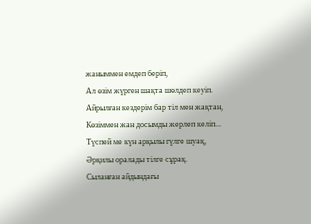жаныммен емдеп беріп,
Ал өзім жүрген шақта шөлдеп кеуіп.
Айрылған кездерім бар тіл мен жақтан,
Көзіммен жан досымды жерлеп келіп...
Түспей ме күн арқылы гүлге шуақ,
Әрқилы оралады тілге сұрақ.
Сыланған айдындағы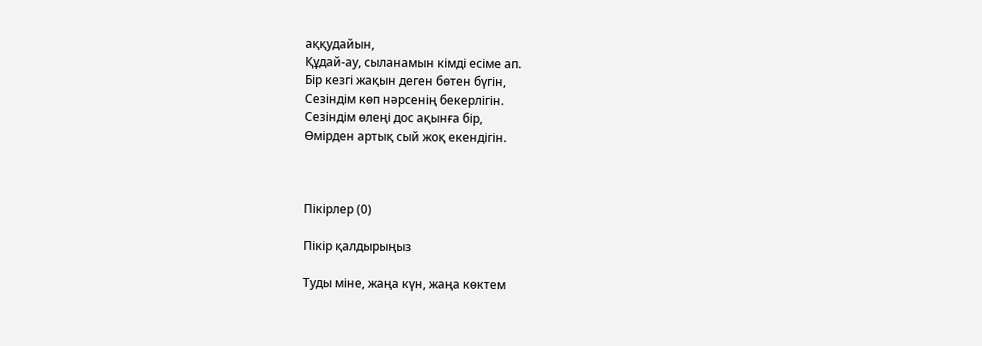аққудайын,
Құдай-ау, сыланамын кімді есіме ап.
Бір кезгі жақын деген бөтен бүгін,
Сезіндім көп нәрсенің бекерлігін.
Сезіндім өлеңі дос ақынға бір,
Өмірден артық сый жоқ екендігін.



Пікірлер (0)

Пікір қалдырыңыз

Туды міне, жаңа күн, жаңа көктем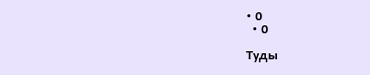• 0
  • 0

Туды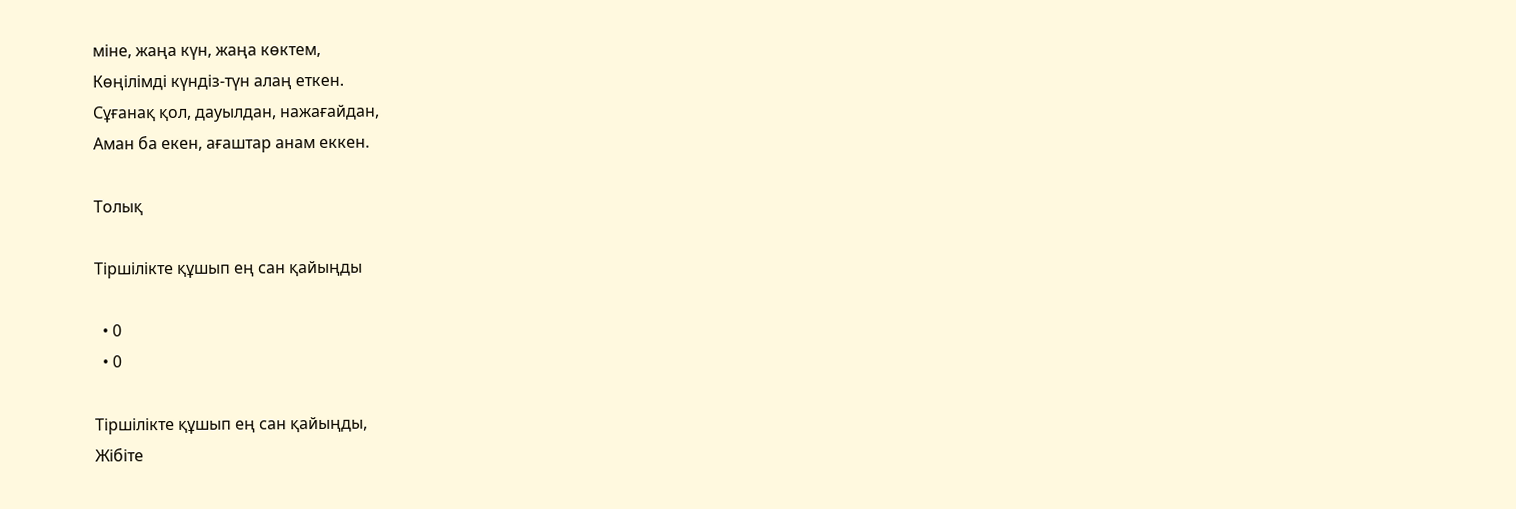міне, жаңа күн, жаңа көктем,
Көңілімді күндіз-түн алаң еткен.
Сұғанақ қол, дауылдан, нажағайдан,
Аман ба екен, ағаштар анам еккен.

Толық

Тіршілікте құшып ең сан қайыңды

  • 0
  • 0

Тіршілікте құшып ең сан қайыңды,
Жібіте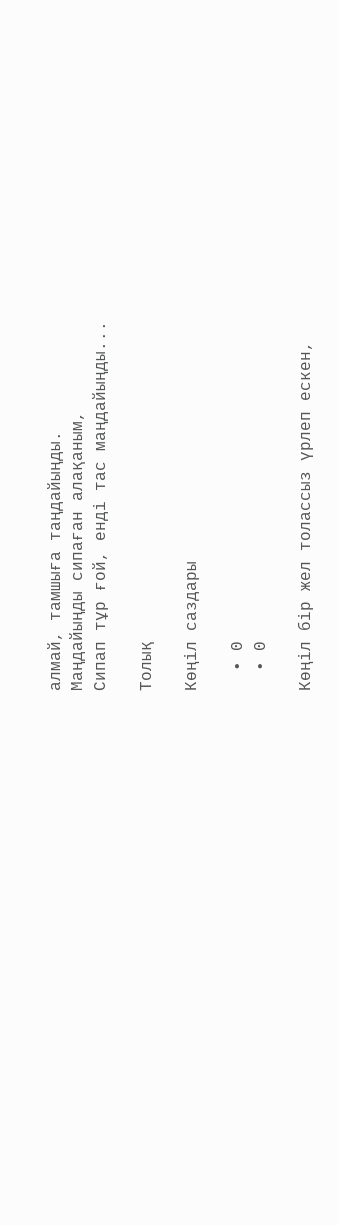алмай, тамшыға таңдайыңды.
Маңдайыңды сипаған алақаным,
Сипап тұр ғой, енді тас маңдайыңды...

Толық

Көңіл саздары

  • 0
  • 0

Көңіл бір жел толассыз үрлеп ескен,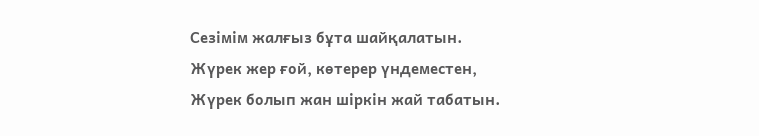Сезімім жалғыз бұта шайқалатын.
Жүрек жер ғой, көтерер үндеместен,
Жүрек болып жан шіркін жай табатын.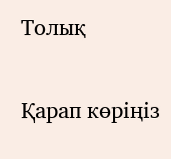Толық

Қарап көріңіз